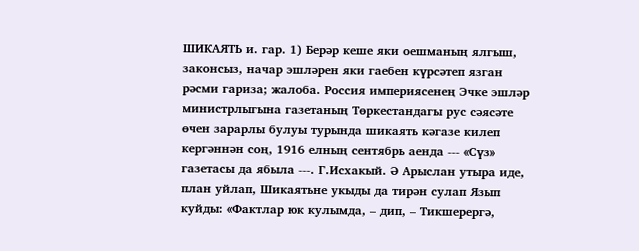ШИКАЯТЬ и. гар. 1) Берәр кеше яки оешманың ялгыш, законсыз, начар эшләрен яки гаебен күрсәтеп язган рәсми гариза; жалоба. Россия империясенең Эчке эшләр министрлыгына газетаның Төркестандагы рус сәясәте өчен зарарлы булуы турында шикаять кәгазе килеп кергәннән соң, 1916 елның сентябрь аенда --- «Сүз» газетасы да ябыла ---. Г.Исхакый. Ә Арыслан утыра иде, план уйлап, Шикаятьне укыды да тирән сулап Язып куйды: «Фактлар юк кулымда, – дип, – Тикшерергә,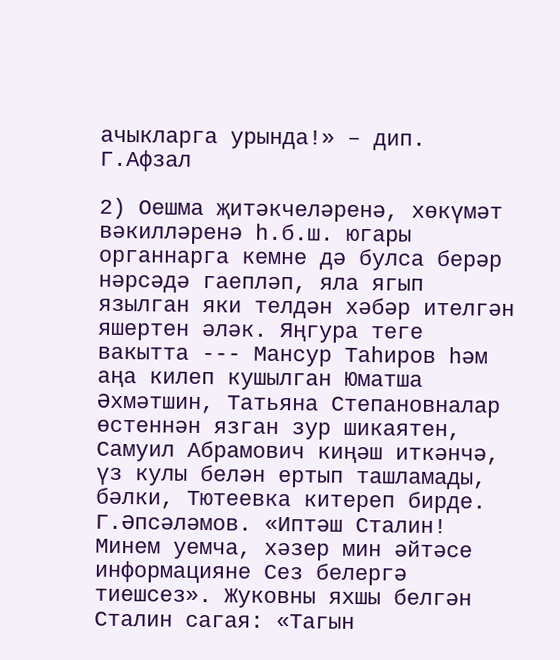ачыкларга урында!» – дип. Г.Афзал

2) Оешма җитәкчеләренә, хөкүмәт вәкилләренә һ.б.ш. югары органнарга кемне дә булса берәр нәрсәдә гаепләп, яла ягып язылган яки телдән хәбәр ителгән яшертен әләк. Яңгура теге вакытта --- Мансур Таһиров һәм аңа килеп кушылган Юматша Әхмәтшин, Татьяна Степановналар өстеннән язган зур шикаятен, Самуил Абрамович киңәш иткәнчә, үз кулы белән ертып ташламады, бәлки, Тютеевка китереп бирде. Г.Әпсәләмов. «Иптәш Сталин! Минем уемча, хәзер мин әйтәсе информацияне Сез белергә тиешсез». Жуковны яхшы белгән Сталин сагая: «Тагын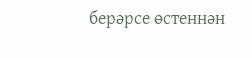берәрсе өстеннән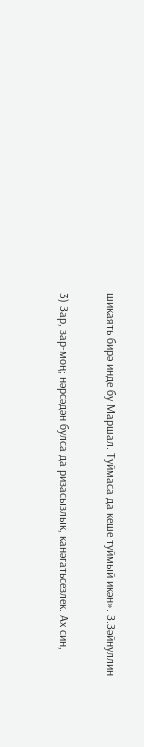шикаять бирә инде бу Маршал. Туймаса да кеше туймый икән». З.Зәйнуллин

3) Зар, зар-моң; нәрсәдән булса да ризасызлык, канәгатьсезлек. Ах син,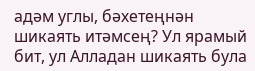адәм углы, бәхетеңнән шикаять итәмсең? Ул ярамый бит, ул Алладан шикаять була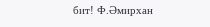бит! Ф.Әмирхан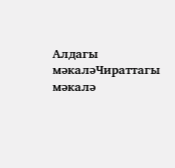Алдагы мәкаләЧираттагы мәкалә